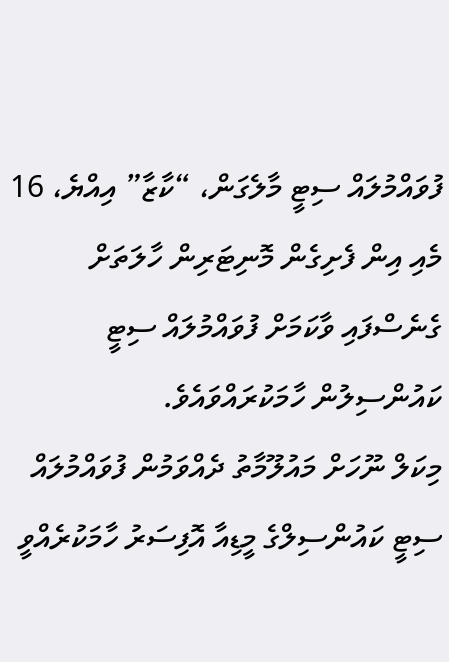ފުވައްމުލައް ސިޓީ މާލެގަން، “ކާޒާ” އިއްޔެ، 16 މެއި އިން ފެށިގެން މޮނިޓަރިން ހާލަތަށް ގެނެސްފައި ވާކަމަށް ފުވައްމުލައް ސިޓީ ކައުންސިލުން ހާމަކުރައްވައެވެ.
މިކަލް ނޫހަށް މައުލޫމާތު ދެއްވަމުން ފުވައްމުލައް ސިޓީ ކައުންސިލްގެ މީޑިއާ އޮފިސަރު ހާމަކުރެއްވީ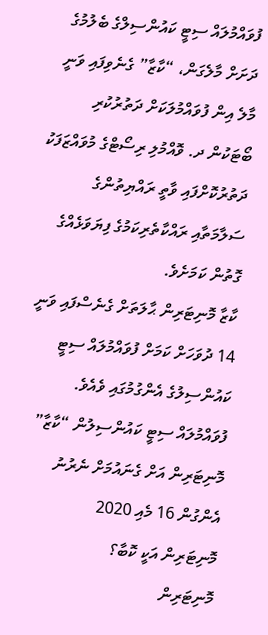ފުވައްމުލައް ސިޓީ ކައުންސިލްގެ ބެލުމުގެ ދަށަށް މާލެގަން، “ކާޒާ” ގެނެވިފައި ވަނީ މާލެ އިން ފުވައްމުލަކަށް ދަތުރުކުރި ބޯޓަކުން ދ. ވޮއްމުލި ރިސޯޓްގެ މުވައްޒަފަކު ދަތުރުކޮށްފައި ވާތީ ރައްޔިތުންގެ ސަލާމަތާއި ރައްކާތެރިކަމުގެ ފިޔަވަޅެއްގެ ގޮތުން ކަމަށެވެ.
ކާޒާ މޮނިޓަރިން ޙާލަތަށް ގެނެސްފައި ވަނީ 14 ދުވަހަށް ކަމަށް ފުވައްމުލައް ސިޓީ ކައުންސިލުގެ އެންގުމުގައި ވެއެވެ.
ފުވައްމުލައް ސިޓީ ކައުންސިލުން “ކާޒާ” މޮނިޓަރިން އަށް ގެނައުމަށް ނެރުނު އެންގުން 16 މެއި 2020
މޮނިޓަރިން އަކީ ކޮބާ؟
މޮނިޓަރިން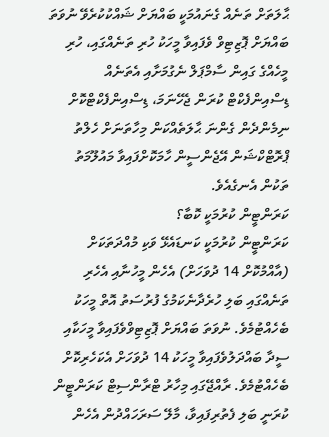ޙާލަތަށް ތަނެއް ގެނައުމަކީ ބައްޔަށް ޝައްކުކުރެވޭ ނުވަތަ ބައްޔަށް ޕޮޒިޓިވް ވެފައިވާ މީހަކު ހުރި ތަނެއްގައި، ހުރި މީހެއްގެ ގައިން ސާމްޕަލް ނެގުމަށާއި އެތަނެއް ޑިސްއިންފެކްޓް ކުރަން ޖެހޭނަމަ، ޑިސްއިންފެކްޓްކޮށް ނިމެންދެން ގެންނަ ޙާލަތެއްކަން މިހާތަނަށް ހެލްތު ޕްރޮޓްކްޝަން އޭޖެންސީން ހާމަކޮށްފައިވާ މައުލޫމަތު ތަކުން އެނގެއެވެ.
ކަރަންޓީން ކުރުމަކީ ކޮބާ؟
ކަރަންޓީން ކުރުމަކީ ކަނޑައެޅޭ ވަކި މުއްދަތަކަށް (އާއްމުކޮށް 14 ދުވަހަށް) އެހެން މީހުނާއި އެހެރި ތަނެއްގައި ބަލި ހުރެދާނެކަމުގެ ފުރުސަތު އޮތް މީހަކު ބެހެއްޓުމެވެ. ނުވަތަ ބައްޔަށް ޕޮޒިޓިވްވެފައިވާ މީހަކާއި ސީދާ ބައްދަލުވެފައިވާ މީހަކު 14 ދުވަހަށް އެކަހެރިކޮށް ބެހެއްޓުމެވެ. ރާއްޖޭގައި މިހާރު ޓްރާންސިޓް ކަރަންޓީން ކުރަނީ ބަލި ފެތުރިފައިވާ، މާލޭ ސަރަހައްދުން އެހެން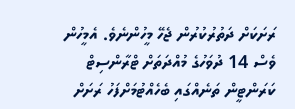ރަށަކަށް ދަތުރުކުރުން ޖެހޭ މީހުންނެވެ. އެމީހުން ވެސް 14 ދުވަހުގެ މުއްދަތަށް ޓްރާންސިޓް ކަރަންޓީން ތަނެއްގައި ބެހެއްޓުމަށްފަހު ރަށަށް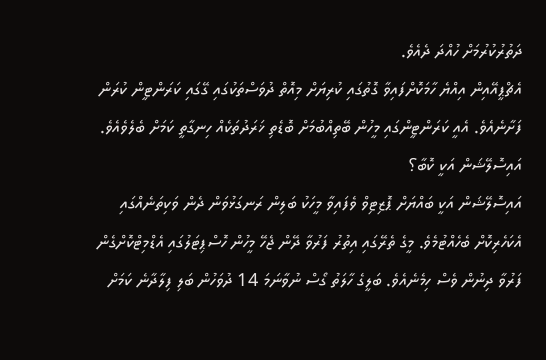ދަތުރުކުރުމަށް ހުއްދަ ދެއެވެ.
އެޗްޕީއޭއިން އިއްޔެ ހާމަކޮށްފައިވާ ގޮތުގައި ކުރިޔަށް މިއޮތް ދުވަސްތަކުގައި ގޭގައި ކަރަންޓީން ކުރަން ފަށާނެއެވެ. އެއީ ކަރަންޓީންގައި މީހުން ބޭތިއްބުމަށް ބޮޑެތި ޚަރަދުތަކެއް ހިނގާތީ ކަމަށް ބެލެވެއެވެ.
އައިސޮލޭޝަން އަކީ ކޮބާ؟
އައިސޮލޭޝަން އަކީ ބައްޔަށް ޕޮޒިޓިވް ވެފައިވާ މީހަކު ބަލިން ރަނގަޅުވަން ދެން ވަކިތަނެއްގައި އެކަހެރިކޮށް ބެހެއްޓުމެވެ. މީގެ ތެރޭގައި އިތުރު ފަރުވާ ދޭން ޖެހޭ މީހުން ހޮސްޕިޓަލުގައި އެޑްމިޓްކޮށްގެން ފަރުވާ ދިނުން ވެސް ހިމެނެއެވެ. ބަލީގެ ހާލަތު ގޯސް ނުވާނަމަ 14 ދުވަހުން ބަލި ފިލާދާނެ ކަމަށް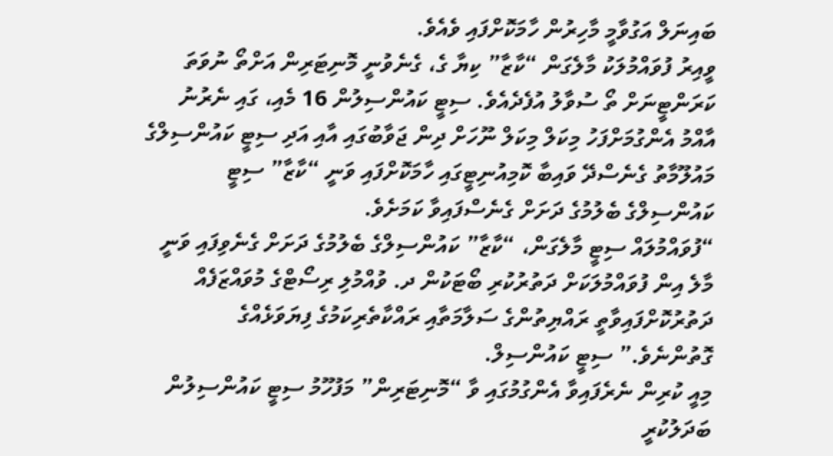ބައިނަލް އަގުވާމީ މާހިރުން ހާމަކޮށްފައި ވެއެވެ.
ވީއިރު ފުވައްމުލަކު މާލެގަން “ކާޒާ” ކިޔާ ގެ، ގެނެވުނީ މޮނިޓަރިން އަށްތޯ ނުވަތަ ކަރަންޓީނަށް ތޯ ސުވާލު އުފެދެއެވެ. ސިޓީ ކައުންސިލުން 16 މެއި، ގައި ނެރުނު އާއްމު އެންގުމަށްފަހު މިކަލް މިކަލް ނޫހަށް ދިން ޖަވާބުގައި އާއި އަދި ސިޓީ ކައުންސިލްގެ މައުލޫމާތު ގެނެސްދޭ ވައިބާ ކޮމިއުނިޓީގައި ހާމަކޮށްފައި ވަނީ “ކާޒާ” ސިޓީ ކައުންސިލްގެ ބެލުމުގެ ދަށަށް ގެނެސްފައިވާ ކަމަށެވެ.
“ފުވައްމުލައް ސިޓީ މާލެގަން، “ކާޒާ” ކައުންސިލްގެ ބެލުމުގެ ދަށަށް ގެނެވިފައި ވަނީ މާލެ އިން ފުވައްމުލަކަށް ދަތުރުކުރި ބޯޓަކުން ދ. ވުއްމުލި ރިސޯޓްގެ މުވައްޒަފެއް ދަތުރުކޮށްފައިވާތީ ރައްޔިތުންގެ ސަލާމަތާއި ރައްކާތެރިކަމުގެ ފިޔަވަޅެއްގެ ގޮތުންނެވެ.” ސިޓީ ކައުންސިލް.
މިއީ ކުރިން ނެރެފައިވާ އެންގުމުގައި ވާ “މޮނިޓަރިން” މަފުހޫމު ސިޓީ ކައުންސިލުން ބަދަލުކުރީ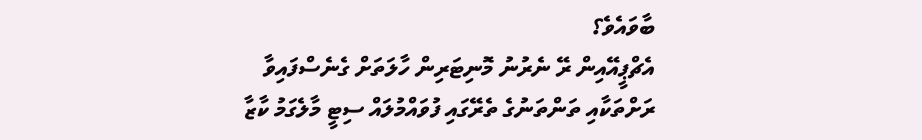ބާވައެވެ؟
އެޗްޕީއޭއިން ރޭ ނެރުނު މޮނިޓަރިން ހާލަތަށް ގެނެސްފައިވާ ރަށްތަކާއި ތަންތަނުގެ ތެރޭގައި ފުވައްމުލައް ސިޓީ މާލެގަމު ކާޒާ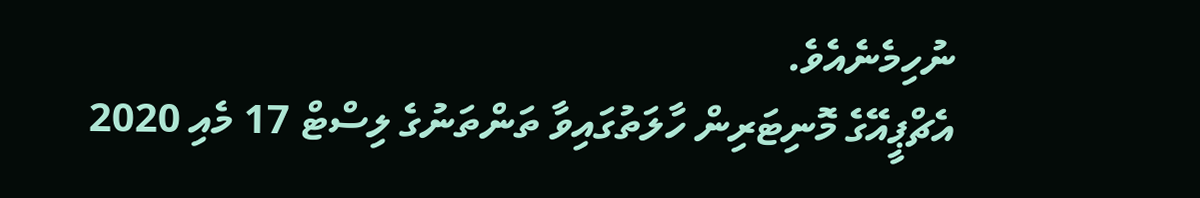ނުހިމެނެއެވެ.
އެޗްޕީއޭގެ މޮނިޓަރިން ހާލަތުގައިވާ ތަންތަނުގެ ލިސްޓް 17 މެއި 2020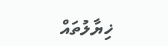ޚިޔާލުތައް